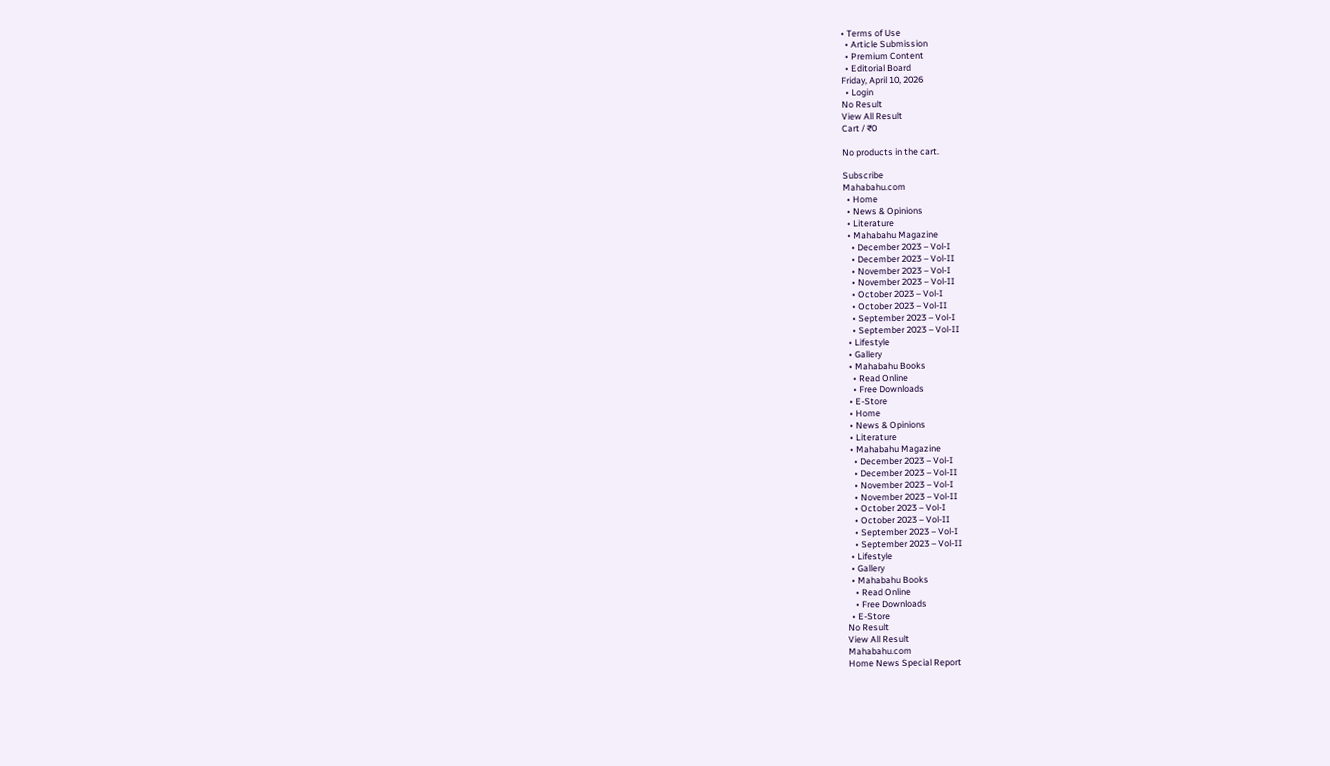• Terms of Use
  • Article Submission
  • Premium Content
  • Editorial Board
Friday, April 10, 2026
  • Login
No Result
View All Result
Cart / ₹0

No products in the cart.

Subscribe
Mahabahu.com
  • Home
  • News & Opinions
  • Literature
  • Mahabahu Magazine
    • December 2023 – Vol-I
    • December 2023 – Vol-II
    • November 2023 – Vol-I
    • November 2023 – Vol-II
    • October 2023 – Vol-I
    • October 2023 – Vol-II
    • September 2023 – Vol-I
    • September 2023 – Vol-II
  • Lifestyle
  • Gallery
  • Mahabahu Books
    • Read Online
    • Free Downloads
  • E-Store
  • Home
  • News & Opinions
  • Literature
  • Mahabahu Magazine
    • December 2023 – Vol-I
    • December 2023 – Vol-II
    • November 2023 – Vol-I
    • November 2023 – Vol-II
    • October 2023 – Vol-I
    • October 2023 – Vol-II
    • September 2023 – Vol-I
    • September 2023 – Vol-II
  • Lifestyle
  • Gallery
  • Mahabahu Books
    • Read Online
    • Free Downloads
  • E-Store
No Result
View All Result
Mahabahu.com
Home News Special Report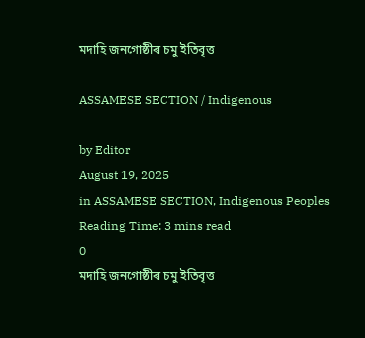মদাহি জনগোষ্ঠীৰ চমু ইতিবৃত্ত

ASSAMESE SECTION / Indigenous

by Editor
August 19, 2025
in ASSAMESE SECTION, Indigenous Peoples
Reading Time: 3 mins read
0
মদাহি জনগোষ্ঠীৰ চমু ইতিবৃত্ত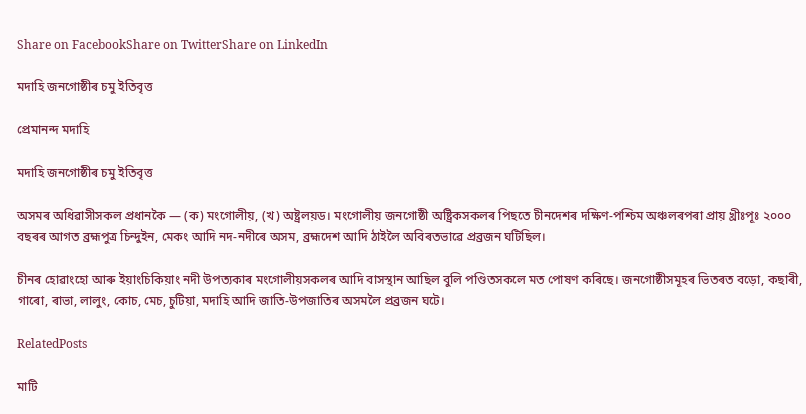Share on FacebookShare on TwitterShare on LinkedIn

মদাহি জনগোষ্ঠীৰ চমু ইতিবৃত্ত

প্ৰেমানন্দ মদাহি

মদাহি জনগোষ্ঠীৰ চমু ইতিবৃত্ত

অসমৰ অধিৱাসীসকল প্ৰধানকৈ — (ক) মংগোলীয়, (খ) অষ্ট্ৰলয়ড। মংগোলীয় জনগোষ্ঠী অষ্ট্ৰিকসকলৰ পিছতে চীনদেশৰ দক্ষিণ-পশ্চিম অঞ্চলৰপৰা প্ৰায় খ্ৰীঃপূঃ ২০০০ বছৰৰ আগত ব্ৰহ্মপুত্ৰ চিন্দুইন, মেকং আদি নদ-নদীৰে অসম, ব্ৰহ্মদেশ আদি ঠাইলৈ অবিৰতভাৱে প্ৰব্ৰজন ঘটিছিল।

চীনৰ হোৱাংহো আৰু ইয়াংচিকিয়াং নদী উপত্যকাৰ মংগোলীয়সকলৰ আদি বাসস্থান আছিল বুলি পণ্ডিতসকলে মত পোষণ কৰিছে। জনগোষ্ঠীসমূহৰ ভিতৰত বড়ো, কছাৰী, গাৰো, ৰাভা, লালুং, কোচ, মেচ, চুটিয়া, মদাহি আদি জাতি-উপজাতিৰ অসমলৈ প্ৰব্ৰজন ঘটে।

RelatedPosts

মাটি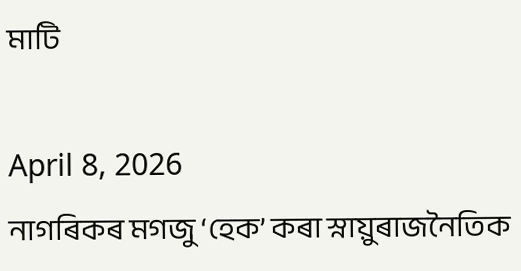মাটি

April 8, 2026
নাগৰিকৰ মগজু ‘হেক’ কৰা স্নায়ুৰাজনৈতিক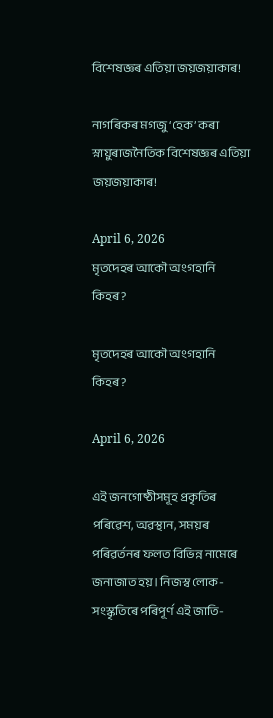বিশেষজ্ঞৰ এতিয়া জয়জয়াকাৰ!

নাগৰিকৰ মগজু ‘হেক’ কৰা স্নায়ুৰাজনৈতিক বিশেষজ্ঞৰ এতিয়া জয়জয়াকাৰ!

April 6, 2026
মৃতদেহৰ আকৌ অংগহানি কিহৰ?

মৃতদেহৰ আকৌ অংগহানি কিহৰ?

April 6, 2026

এই জনগোষ্ঠীসমূহ প্ৰকৃতিৰ পৰিৱেশ, অৱস্থান, সময়ৰ পৰিৱৰ্তনৰ ফলত বিভিন্ন নামেৰে জনাজাত হয়। নিজস্ব লোক-সংস্কৃতিৰে পৰিপূৰ্ণ এই জাতি-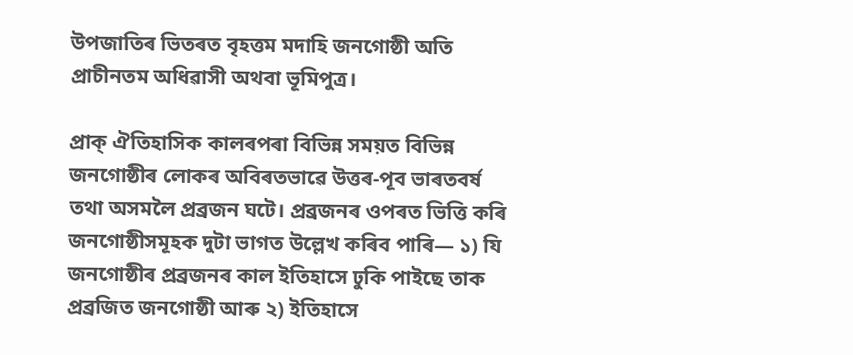উপজাতিৰ ভিতৰত বৃহত্তম মদাহি জনগোষ্ঠী অতি প্ৰাচীনতম অধিৱাসী অথবা ভূমিপুত্ৰ।

প্ৰাক্ ঐতিহাসিক কালৰপৰা বিভিন্ন সময়ত বিভিন্ন জনগোষ্ঠীৰ লোকৰ অবিৰতভাৱে উত্তৰ-পূব ভাৰতবৰ্ষ তথা অসমলৈ প্ৰব্ৰজন ঘটে। প্ৰব্ৰজনৰ ওপৰত ভিত্তি কৰি জনগোষ্ঠীসমূহক দুটা ভাগত উল্লেখ কৰিব পাৰি— ১) যি জনগোষ্ঠীৰ প্ৰব্ৰজনৰ কাল ইতিহাসে ঢুকি পাইছে তাক প্ৰব্ৰজিত জনগোষ্ঠী আৰু ২) ইতিহাসে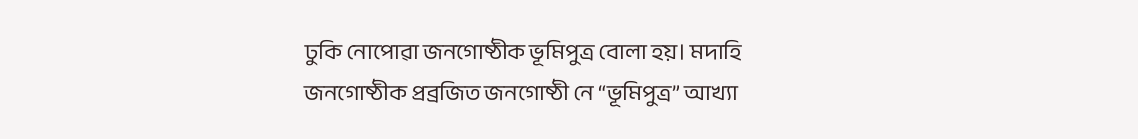ঢুকি নোপোৱা জনগোষ্ঠীক ভূমিপুত্ৰ বোলা হয়। মদাহি জনগোষ্ঠীক প্ৰব্ৰজিত জনগোষ্ঠী নে “ভূমিপুত্ৰ” আখ্যা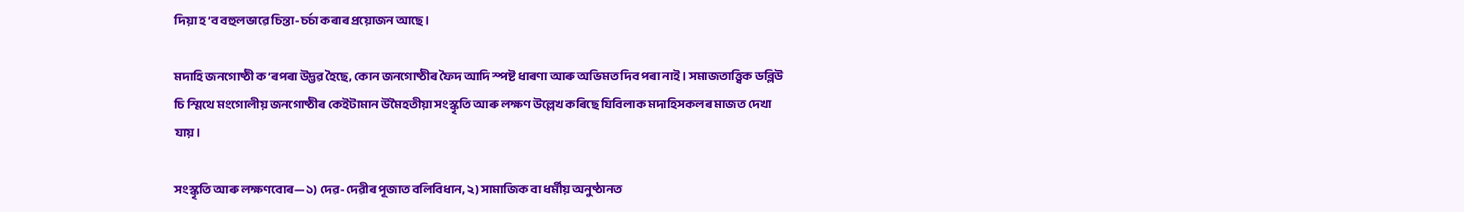দিয়া হ’ব বহুলভাৱে চিন্তা-চৰ্চা কৰাৰ প্ৰয়োজন আছে।

মদাহি জনগোষ্ঠী ক’ৰপৰা উদ্ভৱ হৈছে, কোন জনগোষ্ঠীৰ ফৈদ আদি স্পষ্ট ধাৰণা আৰু অভিমত দিব পৰা নাই। সমাজতাত্ত্বিক ডব্লিউ চি স্মিথে মংগোলীয় জনগোষ্ঠীৰ কেইটামান উমৈহতীয়া সংস্কৃতি আৰু লক্ষণ উল্লেখ কৰিছে যিবিলাক মদাহিসকলৰ মাজত দেখা যায়।

সংস্কৃতি আৰু লক্ষণবোৰ—১) দেৱ-দেৱীৰ পূজাত বলিবিধান, ২) সামাজিক বা ধৰ্মীয় অনুষ্ঠানত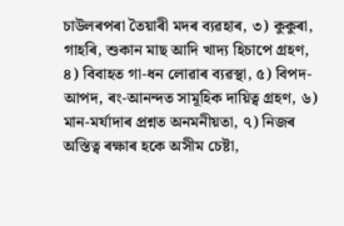চাউলৰপৰা তৈয়াৰী মদৰ ব্যৱহাৰ, ৩) কুকুৰা, গাহৰি, শুকান মাছ আদি খাদ্য হিচাপে গ্ৰহণ, ৪) বিবাহত গা-ধন লোৱাৰ ব্যৱস্থা, ৫) বিপদ-আপদ, ৰং-আনন্দত সামূহিক দায়িত্ব গ্ৰহণ, ৬) মান-মৰ্যাদাৰ প্ৰশ্নত অনমনীয়তা, ৭) নিজৰ অস্তিত্ব ৰক্ষাৰ হকে অসীম চেষ্টা,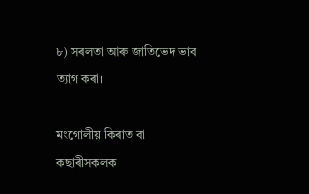৮) সৰলতা আৰু জাতিভেদ ভাব ত্যাগ কৰা।

মংগোলীয় কিৰাত বা কছাৰীসকলক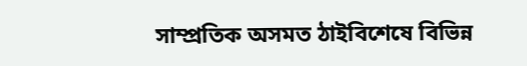সাম্প্ৰতিক অসমত ঠাইবিশেষে বিভিন্ন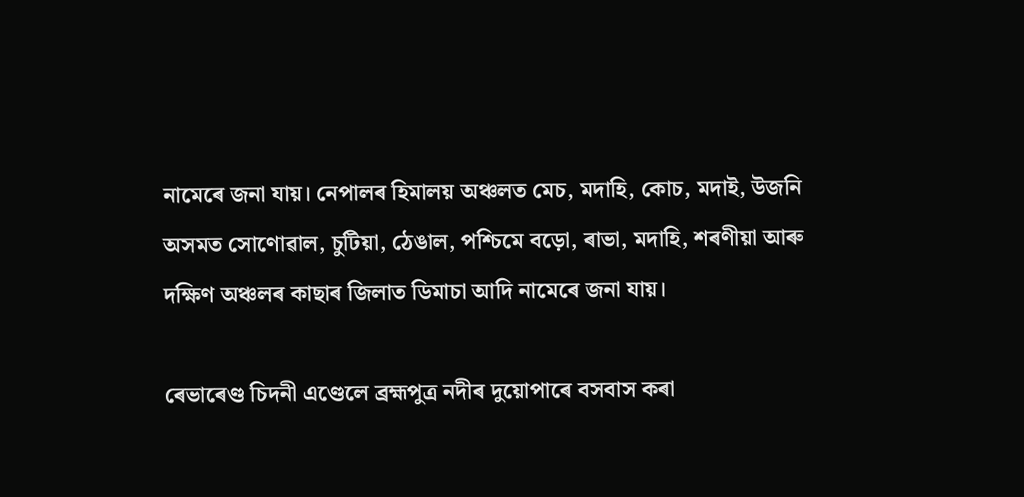নামেৰে জনা যায়। নেপালৰ হিমালয় অঞ্চলত মেচ, মদাহি, কোচ, মদাই, উজনি অসমত সোণোৱাল, চুটিয়া, ঠেঙাল, পশ্চিমে বড়ো, ৰাভা, মদাহি, শৰণীয়া আৰু দক্ষিণ অঞ্চলৰ কাছাৰ জিলাত ডিমাচা আদি নামেৰে জনা যায়।

ৰেভাৰেণ্ড চিদনী এণ্ডেলে ব্ৰহ্মপুত্ৰ নদীৰ দুয়োপাৰে বসবাস কৰা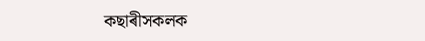কছাৰীসকলক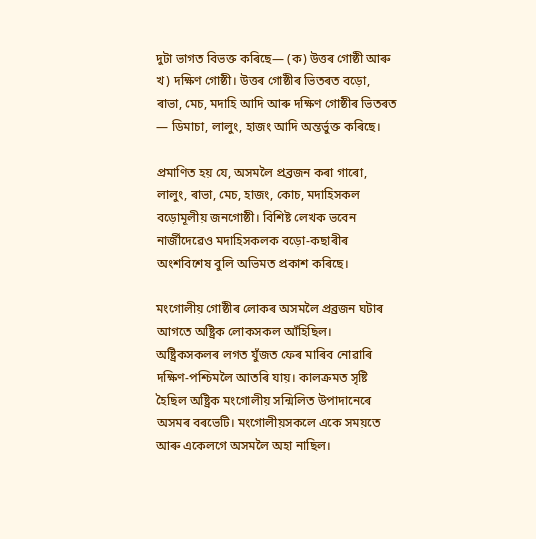দুটা ভাগত বিভক্ত কৰিছে— (ক) উত্তৰ গোষ্ঠী আৰু খ) দক্ষিণ গোষ্ঠী। উত্তৰ গোষ্ঠীৰ ভিতৰত বড়ো, ৰাভা, মেচ, মদাহি আদি আৰু দক্ষিণ গোষ্ঠীৰ ভিতৰত — ডিমাচা, লালুং, হাজং আদি অন্তৰ্ভুক্ত কৰিছে।

প্ৰমাণিত হয় যে, অসমলৈ প্ৰব্ৰজন কৰা গাৰো, লালুং, ৰাভা, মেচ, হাজং, কোচ, মদাহিসকল বড়োমূলীয় জনগোষ্ঠী। বিশিষ্ট লেখক ভবেন নাৰ্জীদেৱেও মদাহিসকলক বড়ো-কছাৰীৰ অংশবিশেষ বুলি অভিমত প্ৰকাশ কৰিছে।

মংগোলীয় গোষ্ঠীৰ লোকৰ অসমলৈ প্ৰব্ৰজন ঘটাৰ আগতে অষ্ট্ৰিক লোকসকল আঁহিছিল। অষ্ট্ৰিকসকলৰ লগত যুঁজত ফেৰ মাৰিব নোৱাৰি দক্ষিণ-পশ্চিমলৈ আতৰি যায়। কালক্ৰমত সৃষ্টি হৈছিল অষ্ট্ৰিক মংগোলীয় সন্মিলিত উপাদানেৰে অসমৰ বৰভেটি। মংগোলীয়সকলে একে সময়তে আৰু একেলগে অসমলৈ অহা নাছিল।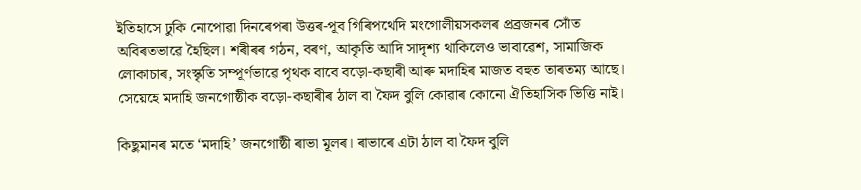ইতিহাসে ঢুকি নোপোৱা দিনৰেপৰা উত্তৰ-পূব গিৰিপথেদি মংগোলীয়সকলৰ প্ৰব্ৰজনৰ সোঁত অবিৰতভাৱে হৈছিল। শৰীৰৰ গঠন, বৰণ, আকৃতি আদি সাদৃশ্য থাকিলেও ভাবাৱেশ, সামাজিক লোকাচাৰ, সংস্কৃতি সম্পূৰ্ণভাৱে পৃথক বাবে বড়ো-কছাৰী আৰু মদাহিৰ মাজত বহুত তাৰতম্য আছে। সেয়েহে মদাহি জনগোষ্ঠীক বড়ো-কছাৰীৰ ঠাল বা ফৈদ বুলি কোৱাৰ কোনো ঐতিহাসিক ভিত্তি নাই।

কিছুমানৰ মতে ‘মদাহি’ জনগোষ্ঠী ৰাভা মূলৰ। ৰাভাৰে এটা ঠাল বা ফৈদ বুলি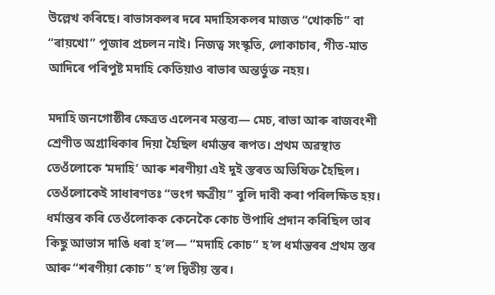উল্লেখ কৰিছে। ৰাভাসকলৰ দৰে মদাহিসকলৰ মাজত “খোকচি” বা “ৰায়খো” পূজাৰ প্ৰচলন নাই। নিজত্ব সংস্কৃতি, লোকাচাৰ, গীত-মাত আদিৰে পৰিপুষ্ট মদাহি কেতিয়াও ৰাভাৰ অন্তৰ্ভুক্ত নহয়।

মদাহি জনগোষ্ঠীৰ ক্ষেত্ৰত এলেনৰ মন্তব্য— মেচ, ৰাভা আৰু ৰাজবংশী শ্ৰেণীত অগ্ৰাধিকাৰ দিয়া হৈছিল ধৰ্মান্তৰ ৰূপত। প্ৰথম অৱস্থাত তেওঁলোকে ‘মদাহি’ আৰু শৰণীয়া এই দুই স্তৰত অভিষিক্ত হৈছিল। তেওঁলোকেই সাধাৰণতঃ “ভংগ ক্ষত্ৰীয়” বুলি দাবী কৰা পৰিলক্ষিত হয়। ধৰ্মান্তৰ কৰি তেওঁলোকক কেনেকৈ কোচ উপাধি প্ৰদান কৰিছিল তাৰ কিছু আভাস দাঙি ধৰা হ’ল— “মদাহি কোচ” হ’ল ধৰ্মান্তৰৰ প্ৰথম স্তৰ আৰু “শৰণীয়া কোচ” হ’ল দ্বিতীয় স্তৰ।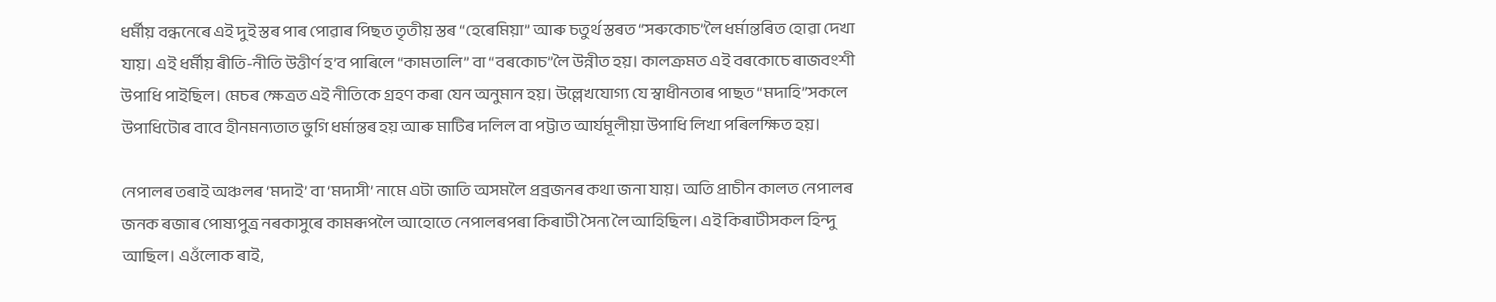ধৰ্মীয় বন্ধনেৰে এই দুই স্তৰ পাৰ পোৱাৰ পিছত তৃতীয় স্তৰ “হেৰেমিয়া” আৰু চতুৰ্থ স্তৰত “সৰুকোচ”লৈ ধৰ্মান্তৰিত হোৱা দেখা যায়। এই ধৰ্মীয় ৰীতি-নীতি উত্তীৰ্ণ হ’ব পাৰিলে “কামতালি” বা “বৰকোচ”লৈ উন্নীত হয়। কালক্ৰমত এই বৰকোচে ৰাজবংশী উপাধি পাইছিল। মেচৰ ক্ষেত্ৰত এই নীতিকে গ্ৰহণ কৰা যেন অনুমান হয়। উল্লেখযোগ্য যে স্বাধীনতাৰ পাছত “মদাহি”সকলে উপাধিটোৰ বাবে হীনমন্যতাত ভুগি ধৰ্মান্তৰ হয় আৰু মাটিৰ দলিল বা পট্টাত আৰ্যমূলীয়া উপাধি লিখা পৰিলক্ষিত হয়।

নেপালৰ তৰাই অঞ্চলৰ ‘মদাই’ বা ‘মদাসী’ নামে এটা জাতি অসমলৈ প্ৰব্ৰজনৰ কথা জনা যায়। অতি প্ৰাচীন কালত নেপালৰ জনক ৰজাৰ পোষ্যপুত্ৰ নৰকাসুৰে কামৰূপলৈ আহোতে নেপালৰপৰা কিৰাটী সৈন্য লৈ আহিছিল। এই কিৰাটীসকল হিন্দু আছিল। এওঁলোক ৰাই,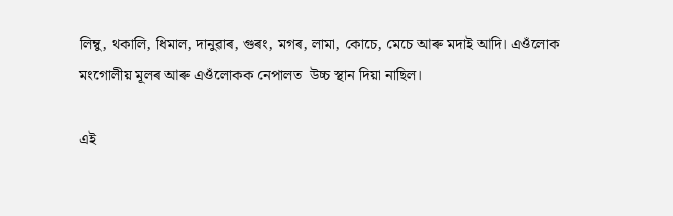লিম্বু, থকালি, ধিমাল, দানুৱাৰ, গুৰং, মগৰ, লামা, কোচে, মেচে আৰু মদাই আদি। এওঁলোক মংগোলীয় মূলৰ আৰু এওঁলোকক নেপালত  উচ্চ স্থান দিয়া নাছিল।

এই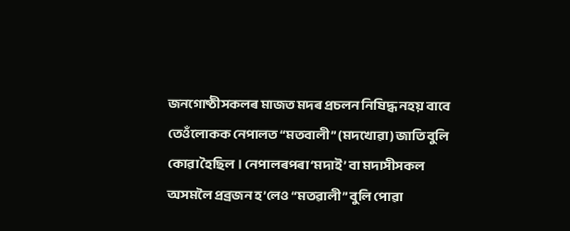জনগোষ্ঠীসকলৰ মাজত মদৰ প্ৰচলন নিষিদ্ধ নহয় বাবে তেওঁলোকক নেপালত “মতবালী” (মদখোৱা) জাতি বুলি কোৱা হৈছিল। নেপালৰপৰা ‘মদাই’ বা মদাসীসকল অসমলৈ প্ৰব্ৰজন হ’লেও “মতৱালী” বুলি পোৱা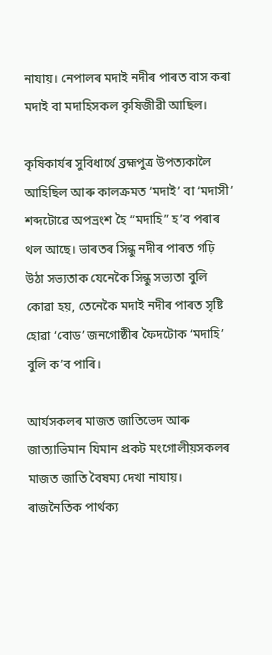নাযায়। নেপালৰ মদাই নদীৰ পাৰত বাস কৰা মদাই বা মদাহিসকল কৃষিজীৱী আছিল।

কৃষিকাৰ্যৰ সুবিধাৰ্থে ব্ৰহ্মপুত্ৰ উপত্যকালৈ আহিছিল আৰু কালক্ৰমত ‘মদাই’ বা ‘মদাসী’ শব্দটোৱে অপভ্ৰংশ হৈ “মদাহি” হ’ব পৰাৰ থল আছে। ভাৰতৰ সিন্ধু নদীৰ পাৰত গঢ়ি উঠা সভ্যতাক যেনেকৈ সিন্ধু সভ্যতা বুলি কোৱা হয়, তেনেকৈ মদাই নদীৰ পাৰত সৃষ্টি হোৱা ‘বোড’ জনগোষ্ঠীৰ ফৈদটোক ‘মদাহি’ বুলি ক’ব পাৰি।

আৰ্যসকলৰ মাজত জাতিভেদ আৰু জাত্যাভিমান যিমান প্ৰকট মংগোলীয়সকলৰ মাজত জাতি বৈষম্য দেখা নাযায়। ৰাজনৈতিক পাৰ্থক্য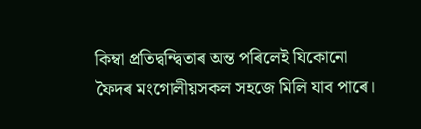কিম্বা প্ৰতিদ্বন্দ্বিতাৰ অন্ত পৰিলেই যিকোনো ফৈদৰ মংগোলীয়সকল সহজে মিলি যাব পাৰে।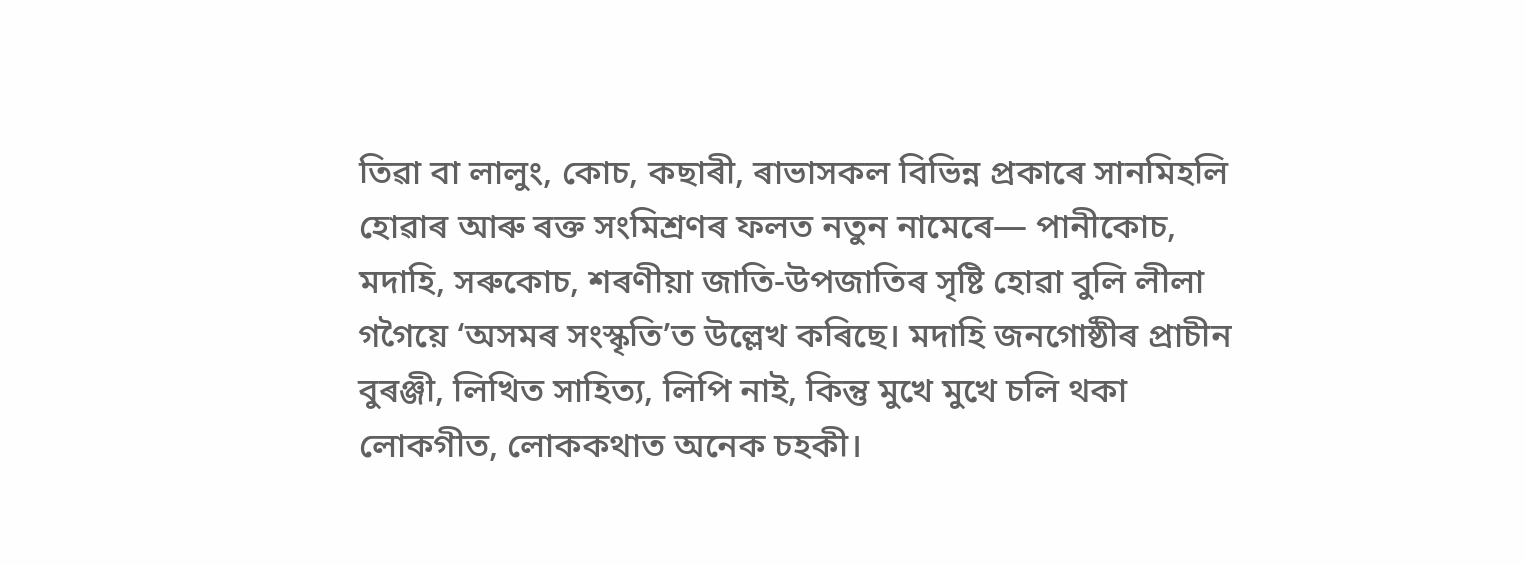তিৱা বা লালুং, কোচ, কছাৰী, ৰাভাসকল বিভিন্ন প্ৰকাৰে সানমিহলি হোৱাৰ আৰু ৰক্ত সংমিশ্ৰণৰ ফলত নতুন নামেৰে— পানীকোচ, মদাহি, সৰুকোচ, শৰণীয়া জাতি-উপজাতিৰ সৃষ্টি হোৱা বুলি লীলা গগৈয়ে ‘অসমৰ সংস্কৃতি’ত উল্লেখ কৰিছে। মদাহি জনগোষ্ঠীৰ প্ৰাচীন বুৰঞ্জী, লিখিত সাহিত্য, লিপি নাই, কিন্তু মুখে মুখে চলি থকা লোকগীত, লোককথাত অনেক চহকী।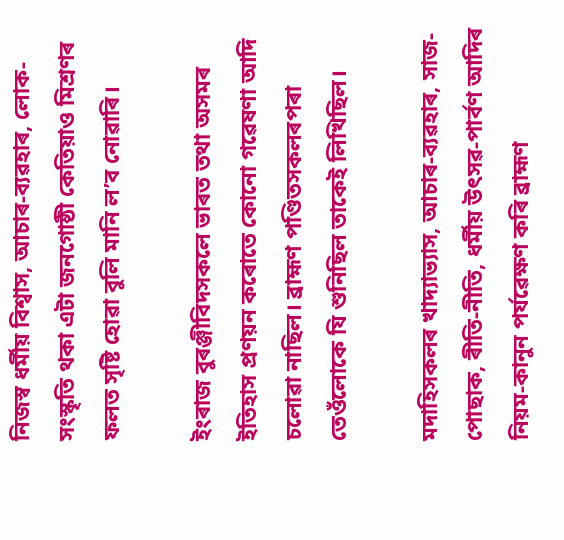নিজস্ব ধৰ্মীয় বিশ্বাস, আচাৰ-ব্যৱহাৰ, লোক-সংস্কৃতি থকা এটা জনগোষ্ঠী কেতিয়াও মিশ্ৰণৰ ফলত সৃষ্টি হোৱা বুলি মানি ল’ব নোৱাৰি।

ইংৰাজ বুৰঞ্জীবিদসকলে ভাৰত তথা অসমৰ ইতিহাস প্ৰণয়ন কৰোতে কোনো গৱেষণা আদি চলোৱা নাছিল। ব্ৰাহ্মণ পণ্ডিতসকলৰপৰা তেওঁলোকে যি শুনিছিল তাকেই লিখিছিল।

মদাহিসকলৰ খাদ্যাভ্যাস, আচাৰ-ব্যৱহাৰ, সাজ-পোছাক, ৰীতি-নীতি, ধৰ্মীয় উৎসৱ-পাৰ্বণ আদিৰ নিয়ম-কানুন পৰ্যৱেক্ষণ কৰি ব্ৰাহ্মণ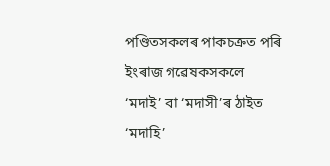পণ্ডিতসকলৰ পাকচক্ৰত পৰি ইংৰাজ গৱেষকসকলে ‘মদাই’ বা ‘মদাসী’ৰ ঠাইত ‘মদাহি’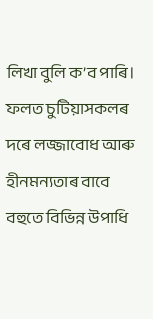লিখা বুলি ক’ব পাৰি। ফলত চুটিয়াসকলৰ দৰে লজ্জাবোধ আৰু হীনমন্যতাৰ বাবে বহুতে বিভিন্ন উপাধি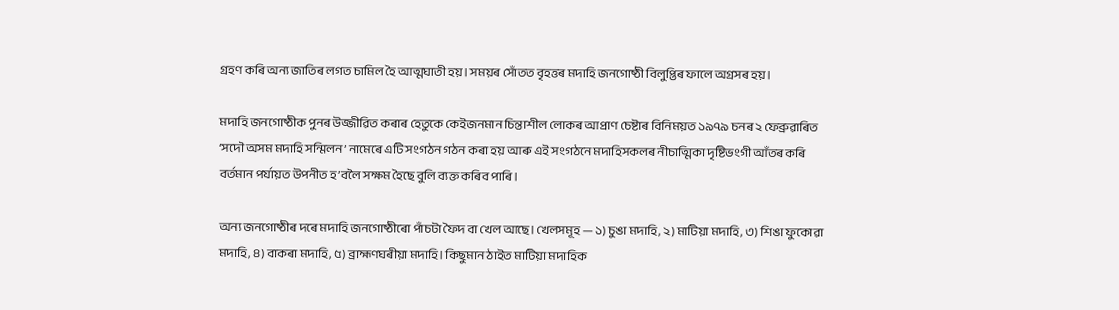গ্ৰহণ কৰি অন্য জাতিৰ লগত চামিল হৈ আত্মঘাতী হয়। সময়ৰ সোঁতত বৃহত্তৰ মদাহি জনগোষ্ঠী বিলুপ্তিৰ ফালে অগ্ৰসৰ হয়।

মদাহি জনগোষ্ঠীক পুনৰ উজ্জীৱিত কৰাৰ হেতুকে কেইজনমান চিন্তাশীল লোকৰ আপ্ৰাণ চেষ্টাৰ বিনিময়ত ১৯৭৯ চনৰ ২ ফেব্ৰুৱাৰিত ‘সদৌ অসম মদাহি সন্মিলন’ নামেৰে এটি সংগঠন গঠন কৰা হয় আৰু এই সংগঠনে মদাহিসকলৰ নীচাত্মিকা দৃষ্টিভংগী আঁতৰ কৰি বৰ্তমান পৰ্যায়ত উপনীত হ’বলৈ সক্ষম হৈছে বুলি ব্যক্ত কৰিব পাৰি।

অন্য জনগোষ্ঠীৰ দৰে মদাহি জনগোষ্ঠীৰো পাঁচটা ফৈদ বা খেল আছে। খেলসমূহ — ১) চুঙা মদাহি, ২) মাটিয়া মদাহি, ৩) শিঙা ফুকোৱা মদাহি, ৪) বাকৰা মদাহি, ৫) ব্ৰাহ্মণঘৰীয়া মদাহি। কিছুমান ঠাইত মাটিয়া মদাহিক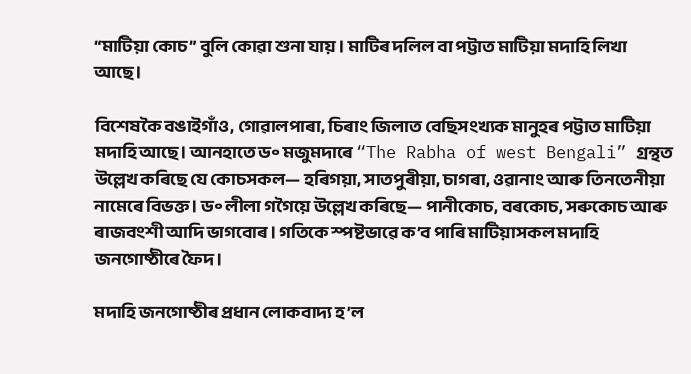“মাটিয়া কোচ” বুলি কোৱা শুনা যায়। মাটিৰ দলিল বা পট্টাত মাটিয়া মদাহি লিখা আছে।

বিশেষকৈ বঙাইগাঁও, গোৱালপাৰা, চিৰাং জিলাত বেছিসংখ্যক মানুহৰ পট্টাত মাটিয়া মদাহি আছে। আনহাতে ড৹ মজুমদাৰে “The Rabha of west Bengali” গ্ৰন্থত উল্লেখ কৰিছে যে কোচসকল— হৰিগয়া, সাতপুৰীয়া, চাগৰা, ওৱানাং আৰু তিনতেনীয়া নামেৰে বিভক্ত। ড৹ লীলা গগৈয়ে উল্লেখ কৰিছে— পানীকোচ, বৰকোচ, সৰুকোচ আৰু ৰাজবংশী আদি ভাগবোৰ। গতিকে স্পষ্টভাৱে ক’ব পাৰি মাটিয়াসকল মদাহি জনগোষ্ঠীৰে ফৈদ।

মদাহি জনগোষ্ঠীৰ প্ৰধান লোকবাদ্য হ’ল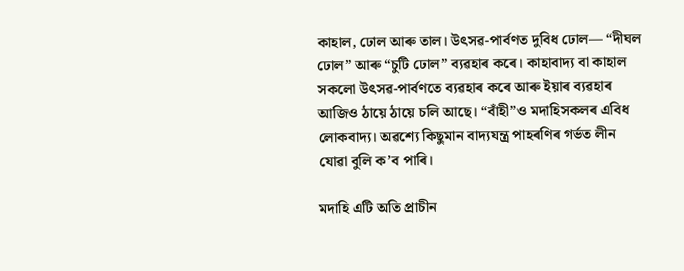কাহাল, ঢোল আৰু তাল। উৎসৱ-পাৰ্বণত দুবিধ ঢোল— “দীঘল ঢোল” আৰু “চুটি ঢোল” ব্যৱহাৰ কৰে। কাহাবাদ্য বা কাহাল সকলো উৎসৱ-পাৰ্বণতে ব্যৱহাৰ কৰে আৰু ইয়াৰ ব্যৱহাৰ আজিও ঠায়ে ঠায়ে চলি আছে। “বাঁহী”ও মদাহিসকলৰ এবিধ লোকবাদ্য। অৱশ্যে কিছুমান বাদ্যযন্ত্ৰ পাহৰণিৰ গৰ্ভত লীন যোৱা বুলি ক’ব পাৰি।

মদাহি এটি অতি প্ৰাচীন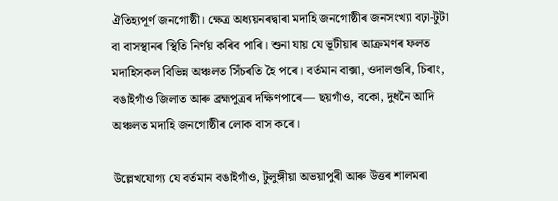ঐতিহ্যপূৰ্ণ জনগোষ্ঠী। ক্ষেত্ৰ অধ্যয়নৰদ্বাৰা মদাহি জনগোষ্ঠীৰ জনসংখ্যা বঢ়া-টুটা বা বাসস্থানৰ স্থিতি নিৰ্ণয় কৰিব পাৰি। শুনা যায় যে ভূটীয়াৰ আক্ৰমণৰ ফলত মদাহিসকল বিভিন্ন অঞ্চলত সিঁচৰতি হৈ পৰে। বৰ্তমান বাক্সা, ওদালগুৰি, চিৰাং, বঙাইগাঁও জিলাত আৰু ব্ৰহ্মপুত্ৰৰ দক্ষিণপাৰে— ছয়গাঁও, বকো, দুধনৈ আদি অঞ্চলত মদাহি জনগোষ্ঠীৰ লোক বাস কৰে।

উল্লেখযোগ্য যে বৰ্তমান বঙাইগাঁও, টুলুঙ্গীয়া অভয়াপুৰী আৰু উত্তৰ শালমৰা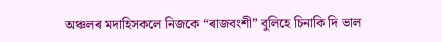অঞ্চলৰ মদাহিসকলে নিজকে “ৰাজবংশী” বুলিহে চিনাকি দি ভাল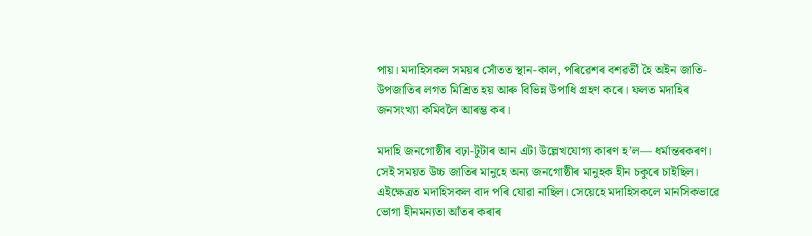পায়। মদাহিসকল সময়ৰ সোঁতত স্থান-কাল, পৰিৱেশৰ বশৱৰ্তী হৈ অইন জাতি-উপজাতিৰ লগত মিশ্ৰিত হয় আৰু বিভিন্ন উপাধি গ্ৰহণ কৰে। ফলত মদাহিৰ জনসংখ্যা কমিবলৈ আৰম্ভ কৰ।

মদাহি জনগোষ্ঠীৰ বঢ়া-টুটাৰ আন এটা উল্লেখযোগ্য কাৰণ হ’ল— ধৰ্মান্তৰকৰণ। সেই সময়ত উচ্চ জাতিৰ মানুহে অন্য জনগোষ্ঠীৰ মানুহক হীন চকুৰে চাইছিল। এইক্ষেত্ৰত মদাহিসকল বাদ পৰি যোৱা নাছিল। সেয়েহে মদাহিসকলে মানসিকভাৱে ভোগা হীনমন্যতা আঁতৰ কৰাৰ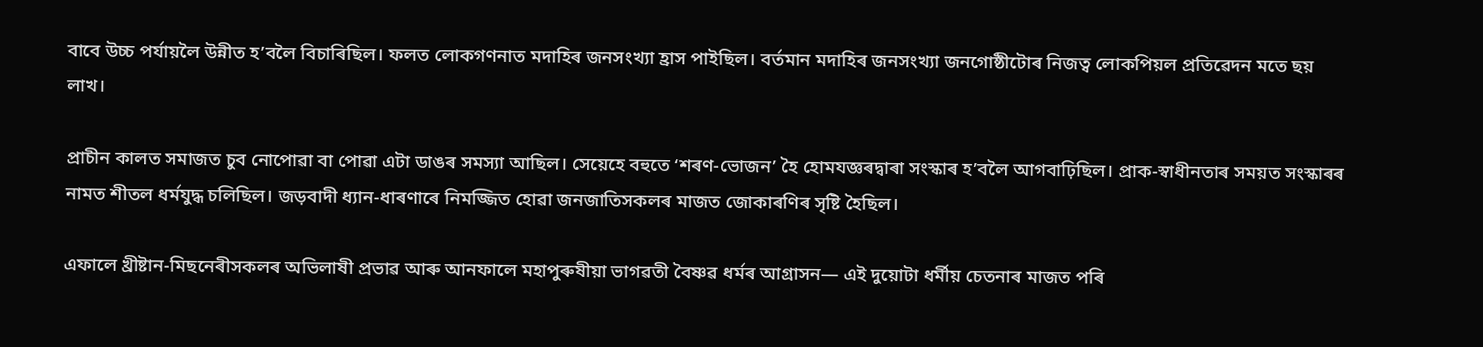বাবে উচ্চ পৰ্যায়লৈ উন্নীত হ’বলৈ বিচাৰিছিল। ফলত লোকগণনাত মদাহিৰ জনসংখ্যা হ্ৰাস পাইছিল। বৰ্তমান মদাহিৰ জনসংখ্যা জনগোষ্ঠীটোৰ নিজত্ব লোকপিয়ল প্ৰতিৱেদন মতে ছয় লাখ।

প্ৰাচীন কালত সমাজত চুব নোপোৱা বা পোৱা এটা ডাঙৰ সমস্যা আছিল। সেয়েহে বহুতে ‘শৰণ-ভোজন’ হৈ হোমযজ্ঞৰদ্বাৰা সংস্কাৰ হ’বলৈ আগবাঢ়িছিল। প্ৰাক-স্বাধীনতাৰ সময়ত সংস্কাৰৰ নামত শীতল ধৰ্মযুদ্ধ চলিছিল। জড়বাদী ধ্যান-ধাৰণাৰে নিমজ্জিত হোৱা জনজাতিসকলৰ মাজত জোকাৰণিৰ সৃষ্টি হৈছিল।

এফালে খ্ৰীষ্টান-মিছনেৰীসকলৰ অভিলাষী প্ৰভাৱ আৰু আনফালে মহাপুৰুষীয়া ভাগৱতী বৈষ্ণৱ ধৰ্মৰ আগ্ৰাসন— এই দুয়োটা ধৰ্মীয় চেতনাৰ মাজত পৰি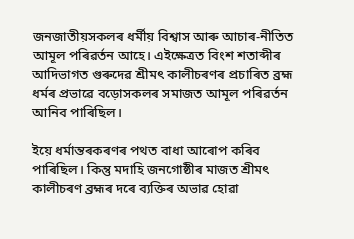জনজাতীয়সকলৰ ধৰ্মীয় বিশ্বাস আৰু আচাৰ-নীতিত আমূল পৰিৱৰ্তন আহে। এইক্ষেত্ৰত বিংশ শতাব্দীৰ আদিভাগত গুৰুদেৱ শ্ৰীমৎ কালীচৰণৰ প্ৰচাৰিত ব্ৰহ্ম ধৰ্মৰ প্ৰভাৱে বড়োসকলৰ সমাজত আমূল পৰিৱৰ্তন আনিব পাৰিছিল।

ইয়ে ধৰ্মান্তৰকৰণৰ পথত বাধা আৰোপ কৰিব পাৰিছিল। কিন্তু মদাহি জনগোষ্ঠীৰ মাজত শ্ৰীমৎ কালীচৰণ ব্ৰহ্মৰ দৰে ব্যক্তিৰ অভাৱ হোৱা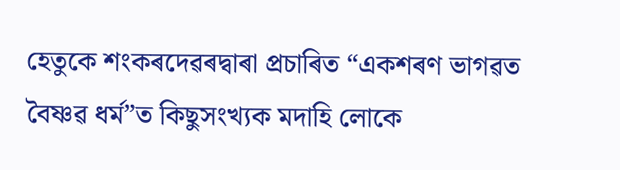হেতুকে শংকৰদেৱৰদ্বাৰা প্ৰচাৰিত “একশৰণ ভাগৱত বৈষ্ণৱ ধৰ্ম”ত কিছুসংখ্যক মদাহি লোকে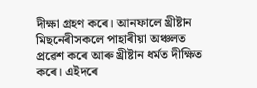দীক্ষা গ্ৰহণ কৰে। আনফালে খ্ৰীষ্টান মিছনেৰীসকলে পাহাৰীয়া অঞ্চলত প্ৰৱেশ কৰে আৰু খ্ৰীষ্টান ধৰ্মত দীক্ষিত কৰে। এইদৰে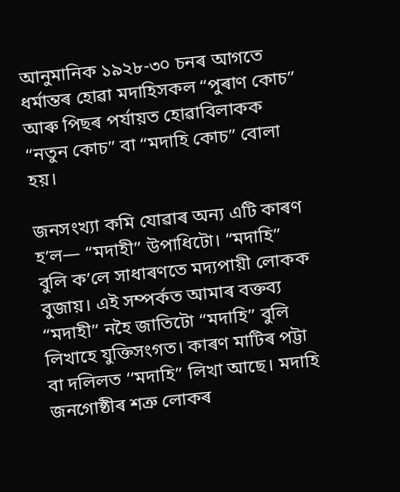আনুমানিক ১৯২৮-৩০ চনৰ আগতে ধৰ্মান্তৰ হোৱা মদাহিসকল “পুৰাণ কোচ” আৰু পিছৰ পৰ্যায়ত হোৱাবিলাকক “নতুন কোচ” বা “মদাহি কোচ” বোলা হয়।

জনসংখ্যা কমি যোৱাৰ অন্য এটি কাৰণ হ’ল— “মদাহী” উপাধিটো। “মদাহি” বুলি ক’লে সাধাৰণতে মদ্যপায়ী লোকক বুজায়। এই সম্পৰ্কত আমাৰ বক্তব্য “মদাহী” নহৈ জাতিটো “মদাহি” বুলি লিখাহে যুক্তিসংগত। কাৰণ মাটিৰ পট্টা বা দলিলত ‘‘মদাহি” লিখা আছে। মদাহি জনগোষ্ঠীৰ শত্ৰু লোকৰ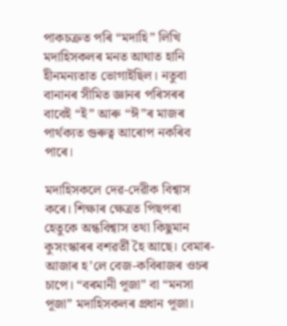পাকচক্ৰত পৰি “মদাহি” লিখি মদাহিসকলৰ মনত আঘাত হানি হীনমন্যতাত ভোগাইছিল। নতুবা বানানৰ সীমিত জ্ঞানৰ পৰিসৰৰ বাবেই “ই” আৰু “ঈ”ৰ মাজৰ পাৰ্থক্যত গুৰুত্ব আৰোপ নকৰিব পাৰে।

মদাহিসকলে দেৱ-দেৱীক বিশ্বাস কৰে। শিক্ষাৰ ক্ষেত্ৰত পিছপৰা হেতুকে অন্ধবিশ্বাস তথা কিছুমান কুসংস্কাৰৰ বশৱৰ্তী হৈ আছে। বেমাৰ-আজাৰ হ’লে বেজ-কবিৰাজৰ ওচৰ চাপে। “বৰমানী পূজা” বা “মনসা পূজা” মদাহিসকলৰ প্ৰধান পূজা।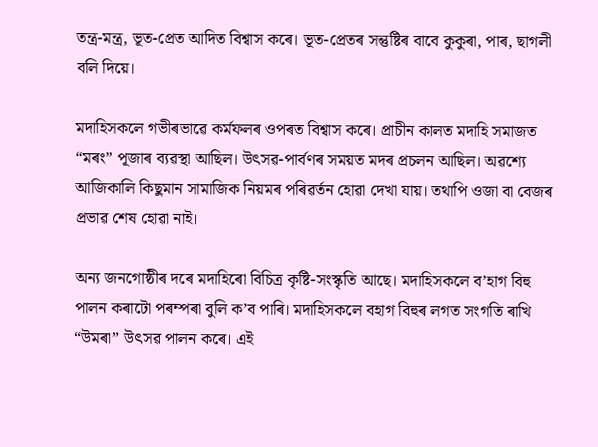তন্ত্ৰ-মন্ত্ৰ, ভূত-প্ৰেত আদিত বিশ্বাস কৰে। ভূত-প্ৰেতৰ সন্তুষ্টিৰ বাবে কুকুৰা, পাৰ, ছাগলী বলি দিয়ে।

মদাহিসকলে গভীৰভাৱে কৰ্মফলৰ ওপৰত বিশ্বাস কৰে। প্ৰাচীন কালত মদাহি সমাজত “মৰং” পূজাৰ ব্যৱস্থা আছিল। উৎসৱ-পাৰ্বণৰ সময়ত মদৰ প্ৰচলন আছিল। অৱশ্যে আজিকালি কিছুমান সামাজিক নিয়মৰ পৰিৱৰ্তন হোৱা দেখা যায়। তথাপি ওজা বা বেজৰ প্ৰভাৱ শেষ হোৱা নাই।

অন্য জনগোষ্ঠীৰ দৰে মদাহিৰো বিচিত্ৰ কৃষ্টি-সংস্কৃতি আছে। মদাহিসকলে ব’হাগ বিহু পালন কৰাটো পৰম্পৰা বুলি ক’ব পাৰি। মদাহিসকলে বহাগ বিহুৰ লগত সংগতি ৰাখি “উমৰা” উৎসৱ পালন কৰে। এই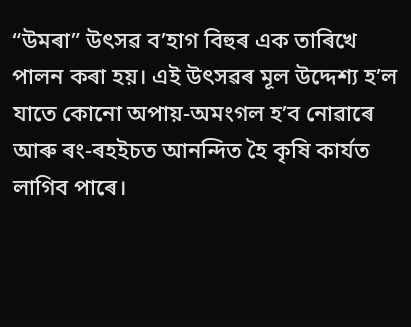“উমৰা” উৎসৱ ব’হাগ বিহুৰ এক তাৰিখে পালন কৰা হয়। এই উৎসৱৰ মূল উদ্দেশ্য হ’ল যাতে কোনো অপায়-অমংগল হ’ব নোৱাৰে আৰু ৰং-ৰহইচত আনন্দিত হৈ কৃষি কাৰ্যত লাগিব পাৰে।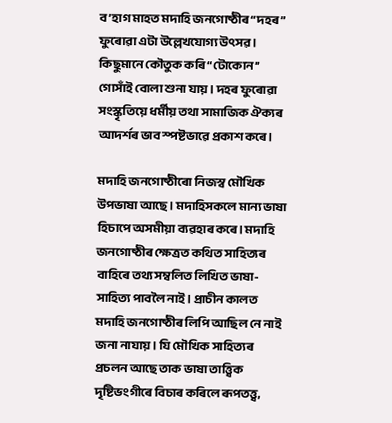ব’হাগ মাহত মদাহি জনগোষ্ঠীৰ “দহৰ” ফুৰোৱা এটা উল্লেখযোগ্য উৎসৱ। কিছুমানে কৌতুক কৰি “টোকোন’’ গোসাঁই বোলা শুনা যায়। দহৰ ফুৰোৱা সংস্কৃতিয়ে ধৰ্মীয় তথা সামাজিক ঐক্যৰ আদৰ্শৰ ভাব স্পষ্টভাৱে প্ৰকাশ কৰে।

মদাহি জনগোষ্ঠীৰো নিজস্ব মৌখিক উপভাষা আছে। মদাহিসকলে মান্য ভাষা হিচাপে অসমীয়া ব্যৱহাৰ কৰে। মদাহি জনগোষ্ঠীৰ ক্ষেত্ৰত কথিত সাহিত্যৰ বাহিৰে তথ্য সম্বলিত লিখিত ভাষা-সাহিত্য পাবলৈ নাই। প্ৰাচীন কালত মদাহি জনগোষ্ঠীৰ লিপি আছিল নে নাই জনা নাযায়। যি মৌখিক সাহিত্যৰ প্ৰচলন আছে তাক ভাষা তাত্ত্বিক দৃষ্টিভংগীৰে বিচাৰ কৰিলে ৰূপতত্ত্ব,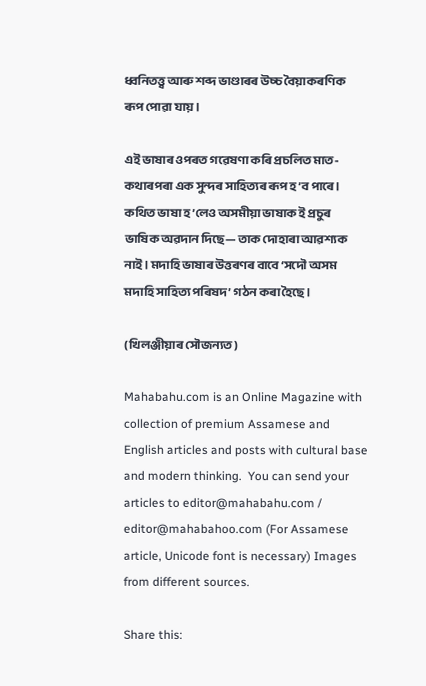ধ্বনিতত্ত্ব আৰু শব্দ ভাণ্ডাৰৰ উচ্চ বৈয়াকৰণিক ৰূপ পোৱা যায়।

এই ভাষাৰ ওপৰত গৱেষণা কৰি প্ৰচলিত মাত-কথাৰপৰা এক সুন্দৰ সাহিত্যৰ ৰূপ হ’ব পাৰে। কথিত ভাষা হ’লেও অসমীয়া ভাষাক ই প্ৰচুৰ ভাষিক অৱদান দিছে— তাক দোহাৰা আৱশ্যক নাই। মদাহি ভাষাৰ উত্তৰণৰ বাবে ‘সদৌ অসম মদাহি সাহিত্য পৰিষদ’ গঠন কৰা হৈছে।

(খিলঞ্জীয়াৰ সৌজন্যত)

Mahabahu.com is an Online Magazine with collection of premium Assamese and English articles and posts with cultural base and modern thinking.  You can send your articles to editor@mahabahu.com / editor@mahabahoo.com (For Assamese article, Unicode font is necessary) Images from different sources.

Share this: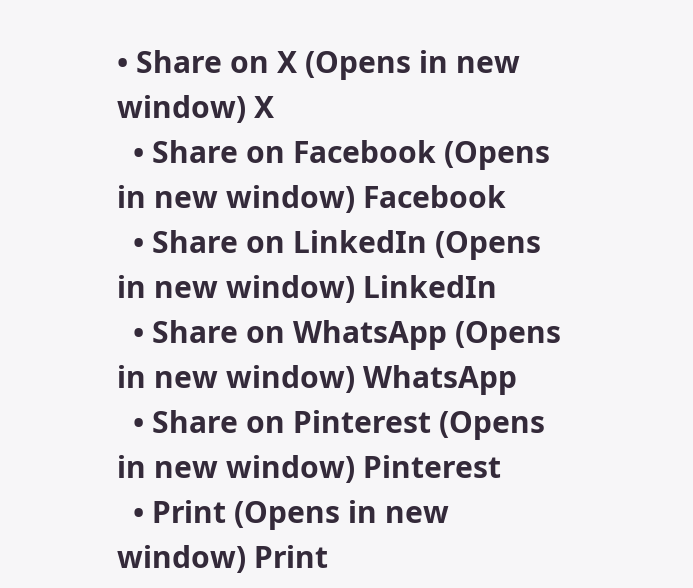• Share on X (Opens in new window) X
  • Share on Facebook (Opens in new window) Facebook
  • Share on LinkedIn (Opens in new window) LinkedIn
  • Share on WhatsApp (Opens in new window) WhatsApp
  • Share on Pinterest (Opens in new window) Pinterest
  • Print (Opens in new window) Print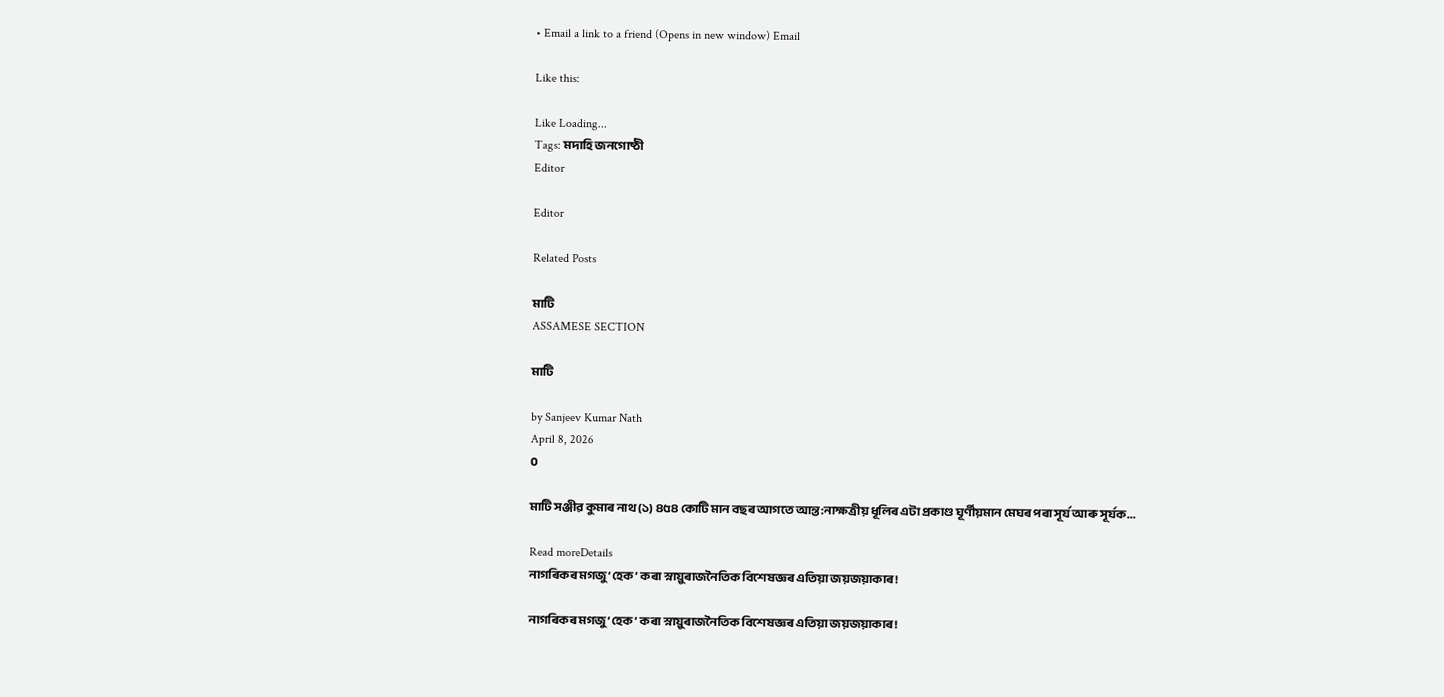• Email a link to a friend (Opens in new window) Email

Like this:

Like Loading...
Tags: মদাহি জনগোষ্ঠী
Editor

Editor

Related Posts

মাটি
ASSAMESE SECTION

মাটি

by Sanjeev Kumar Nath
April 8, 2026
0

মাটি সঞ্জীৱ কুমাৰ নাথ (১) ৪৫৪ কোটি মান বছৰ আগতে আন্ত:নাক্ষত্রীয় ধূলিৰ এটা প্রকাণ্ড ঘূর্ণীয়মান মেঘৰ পৰা সূর্য আৰু সূর্যক...

Read moreDetails
নাগৰিকৰ মগজু ‘হেক’ কৰা স্নায়ুৰাজনৈতিক বিশেষজ্ঞৰ এতিয়া জয়জয়াকাৰ!

নাগৰিকৰ মগজু ‘হেক’ কৰা স্নায়ুৰাজনৈতিক বিশেষজ্ঞৰ এতিয়া জয়জয়াকাৰ!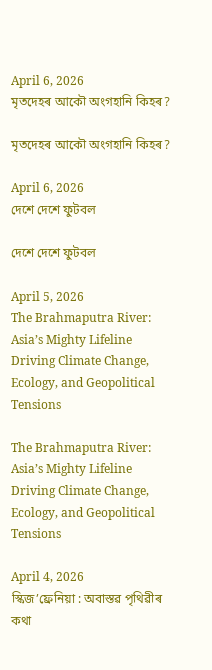April 6, 2026
মৃতদেহৰ আকৌ অংগহানি কিহৰ?

মৃতদেহৰ আকৌ অংগহানি কিহৰ?

April 6, 2026
দেশে দেশে ফুটবল

দেশে দেশে ফুটবল

April 5, 2026
The Brahmaputra River: Asia’s Mighty Lifeline Driving Climate Change, Ecology, and Geopolitical Tensions

The Brahmaputra River: Asia’s Mighty Lifeline Driving Climate Change, Ecology, and Geopolitical Tensions

April 4, 2026
স্কিজ’ফ্ৰেনিয়া : অবাস্তৱ পৃথিৱীৰ কথা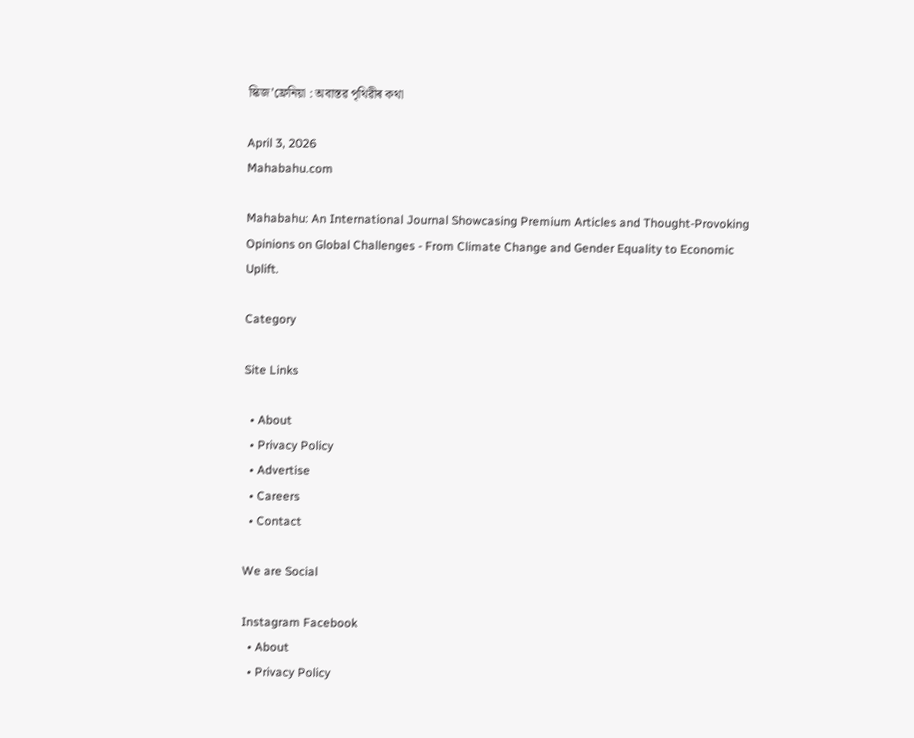স্কিজ’ফ্ৰেনিয়া : অবাস্তৱ পৃথিৱীৰ কথা

April 3, 2026
Mahabahu.com

Mahabahu: An International Journal Showcasing Premium Articles and Thought-Provoking Opinions on Global Challenges - From Climate Change and Gender Equality to Economic Uplift.

Category

Site Links

  • About
  • Privacy Policy
  • Advertise
  • Careers
  • Contact

We are Social

Instagram Facebook
  • About
  • Privacy Policy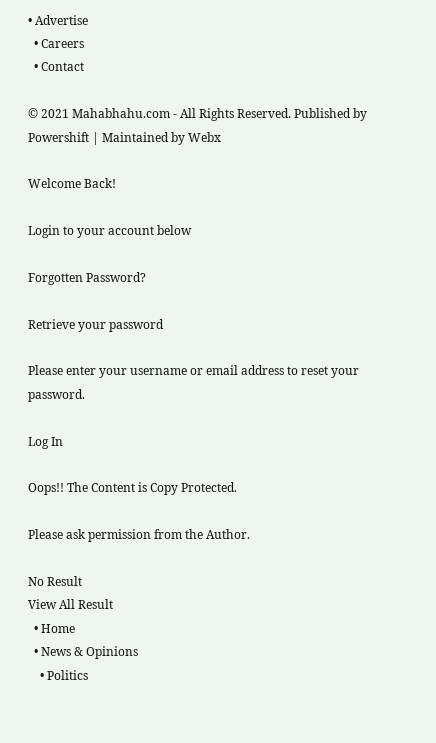• Advertise
  • Careers
  • Contact

© 2021 Mahabhahu.com - All Rights Reserved. Published by Powershift | Maintained by Webx

Welcome Back!

Login to your account below

Forgotten Password?

Retrieve your password

Please enter your username or email address to reset your password.

Log In

Oops!! The Content is Copy Protected.

Please ask permission from the Author.

No Result
View All Result
  • Home
  • News & Opinions
    • Politics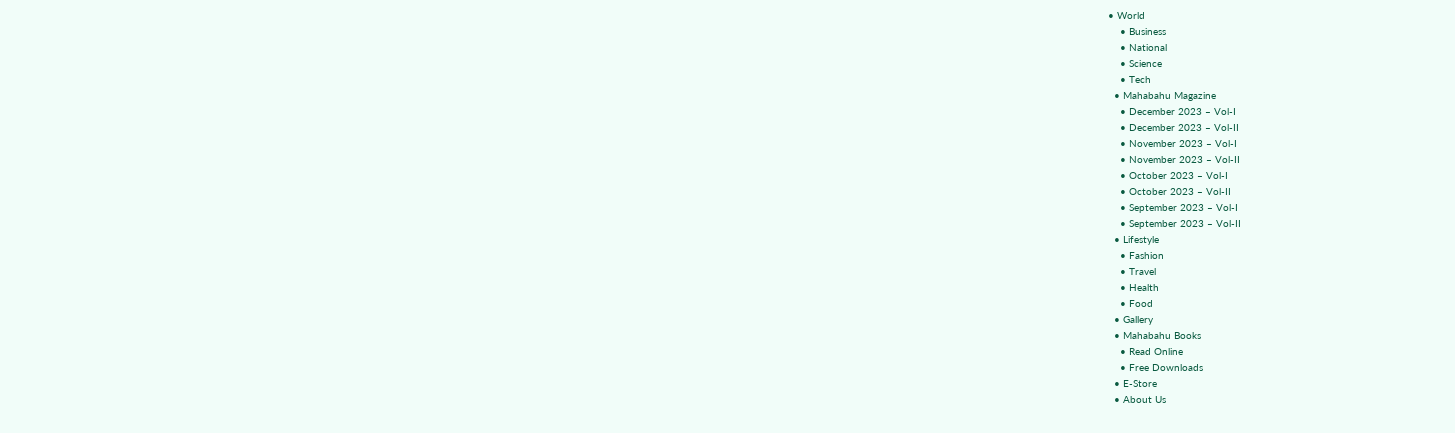• World
    • Business
    • National
    • Science
    • Tech
  • Mahabahu Magazine
    • December 2023 – Vol-I
    • December 2023 – Vol-II
    • November 2023 – Vol-I
    • November 2023 – Vol-II
    • October 2023 – Vol-I
    • October 2023 – Vol-II
    • September 2023 – Vol-I
    • September 2023 – Vol-II
  • Lifestyle
    • Fashion
    • Travel
    • Health
    • Food
  • Gallery
  • Mahabahu Books
    • Read Online
    • Free Downloads
  • E-Store
  • About Us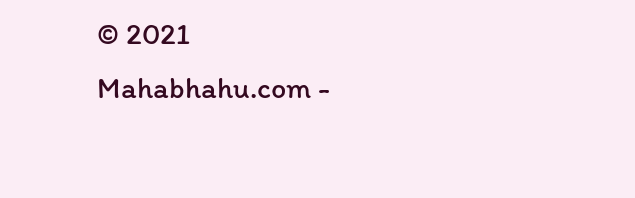© 2021 Mahabhahu.com -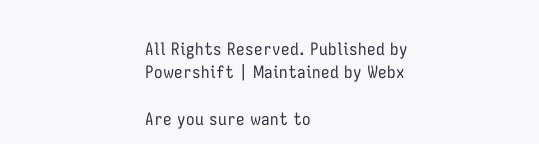All Rights Reserved. Published by Powershift | Maintained by Webx

Are you sure want to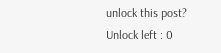unlock this post?
Unlock left : 0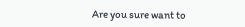Are you sure want to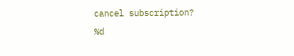cancel subscription?
%d